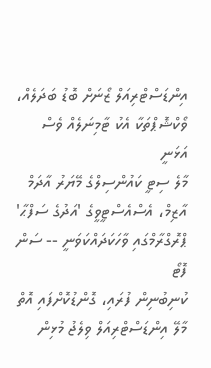އިންޑަސްޓްރިއަލް ޒޯނަށް ބޮޑު ބަދަލެއް، ވޯކްޝޮޕްތަކާ އެކު ޓާމިނަލެއް ވެސް އަޅަނީ
މާލެ ސިޓީ ކައުންސިލްގެ މޭޔަރު އާދަމް އާޒިމް، އެސްއެސްޓީވީގެ 'އަދުގެ ސަފްޙާ' ޕްރޮގްރާމްގައި ވާހަކަދައްކަވަނީ -- ސަން ފޮޓޯ
ކުނިބުނިން ފުރައި، ގޮންޑުކޮށްފައި އޮތް މާލޭ އިންޑަސްޓްރިއަލް ވިލެޖު މުޅިން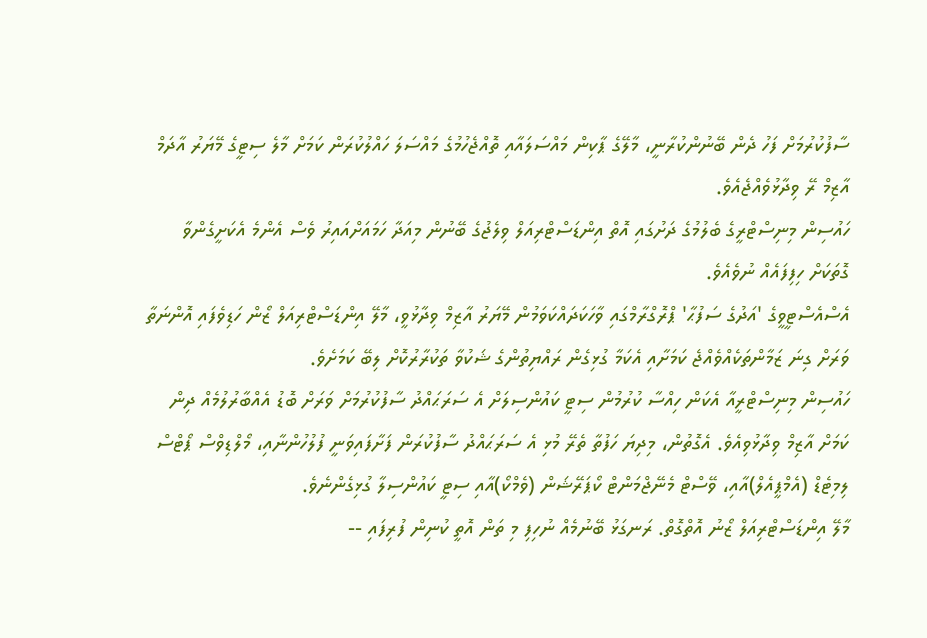ސާފުކުރުމަށް ފަހު ދެން ބޭނުންކުރާނީ، މާލޭގެ ޕާކިން މައްސަލައާއި ތޮއްޖެހުމުގެ މައްސަލަ ހައްލުކުރަން ކަމަށް މާލެ ސިޓީގެ މޭޔަރު އާދަމް އާޒިމް ރޭ ވިދާޅުވެއްޖެއެވެ.
ހައުސިން މިނިސްޓްރީގެ ބެލުމުގެ ދަށުގައި އޮތް އިންޑަސްޓްރިއަލް ވިލެޖުގެ ބޭނުން މިއަދާ ހަމައަށްއައިރު ވެސް އެންމެ އެކަށީގެންވާ ގޮތަކަށް ހިފިފައެއް ނުވެއެވެ.
އެސްއެސްޓީވީގެ 'އަދުގެ ސަފުޙާ' ޕްރޮގްރާމްގައި ވާހަކަދައްކަވަމުން މޭޔަރު އާޒިމް ވިދާޅުވީ، މާލޭ އިންޑަސްޓްރިއަލް ޒޯން ހަޑިވެފައި އޮންނަތާ ވަރަށް ގިނަ ޒަމާންތަކެއްވެއްޖެ ކަމަށާއި އެކަމާ ގުޅިގެން ރައްޔިތުންގެ ޝަކުވާ ތަކުރާރުކޮށް ލިބޭ ކަމަށެވެ.
ހައުސިން މިނިސްޓްރީއާ އެކަން ހިއްސާ ކުރުމުން ސިޓީ ކައުންސިލަށް އެ ސަރަޙައްދު ސާފުކުރުމަށް ވަރަށް ބޮޑު އެއްބާރުލުމެއް ދިން ކަމަށް އާޒިމް ވިދާޅުވިއެވެ. އެގޮތުން، މިދިޔަ ހަފުތާ ތެރޭ މުޅި އެ ސަރަޙައްދު ސާފުކުރަން ފަށާފައިވަނީ ފުލުހުންނާއި، މޯލްޑިވްސް ޕޯޓްސް ލިމިޓެޑް (އެމްޕީއެލް)އާއި، ވޭސްޓް މެނޭޖްމަންޓް ކޯޕަރޭޝަން (ވެމްކޯ)އާއި ސިޓީ ކައުންސިލާ ގުޅިގެންނެވެ.
މާލޭ އިންޑަސްޓްރިއަލް ޒޯނު އޮތްގޮތް. ރަނގަޅު ބޭނުމެއް ނުހިފި މި ތަން އޮތީ ކުނިން ފުރިފައި --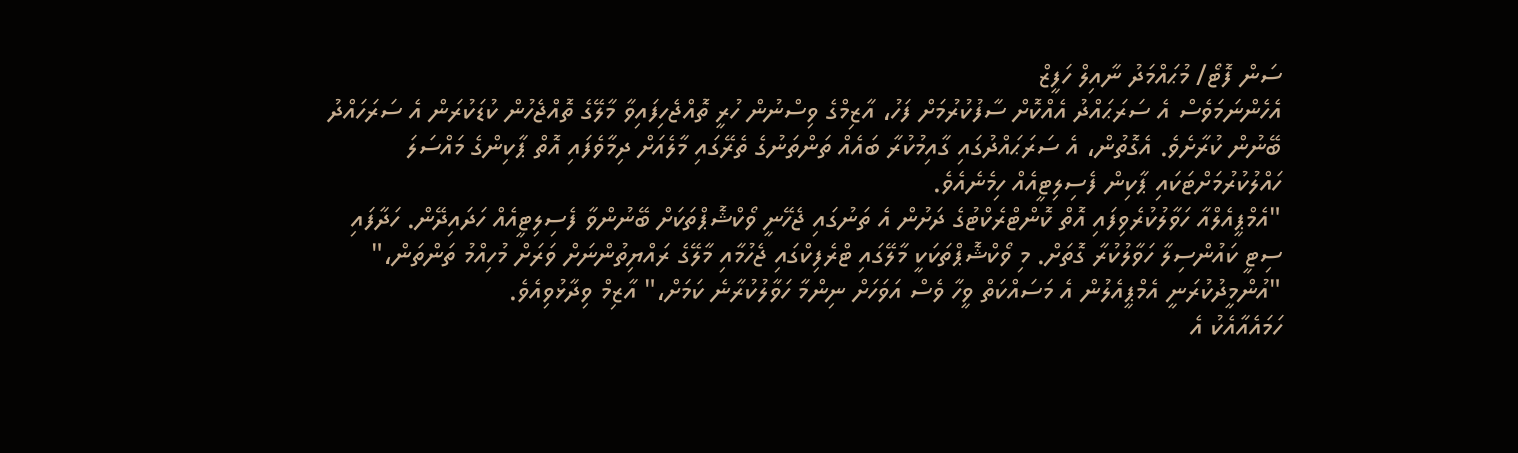ސަން ފޮޓޯ/ މުޙައްމަދު ނާއިލް ހަފީޒް
އެހެންނަމަވެސް އެ ސަރަޙައްދު އެއްކޮށް ސާފުކުރުމަށް ފަހު، އާޒިމްގެ ވިސްނުން ހުރީ ތޮއްޖެހިފައިވާ މާލޭގެ ތޮއްޖެހުން ކުޑަކުރަން އެ ސަރަހައްދު ބޭނުން ކުރާށެވެ. އެގޮތުން، އެ ސަރަޙައްދުގައި ގާއިމުކުރާ ބައެއް ތަންތަނުގެ ތެރޭގައި މާލެއަށް ދިމާވެފައި އޮތް ޕާކިންގެ މައްސަލަ ހައްލުކުރުމަށްޓަކައި ޕާކިން ފެސިލިޓީއެއް ހިމެނެއެވެ.
"އެމްޕީއެލްއާ ހަވާލުކުރެވިފައި އޮތް ކޮންޓްރެކްޓުގެ ދަށުން އެ ތަނުގައި ޖެހޭނީ ވޯކްޝޮޕްތަކަށް ބޭނުންވާ ފެސިލިޓީއެއް ހަދައިދޭން. ހަދާފައި ސިޓީ ކައުންސިލާ ހަވާލުކުރާ ގޮތަށް. މި ވޯކްޝޮޕްތަކަކީ މާލޭގައި ޓްރެފިކްގައި ޖެހުމާއި މާލޭގެ ރައްޔިތުންނަށް ވަރަށް މުހިއްމު ތަންތަން،"
"އުންމީދުކުރަނީ އެމްޕީއެލުން އެ މަސައްކަތް ވީހާ ވެސް އަވަހަށް ނިންމާ ހަވާލުކުރާނެ ކަމަށް،" އާޒިމް ވިދާޅުވިއެވެ.
ހަމައެއާއެކު އެ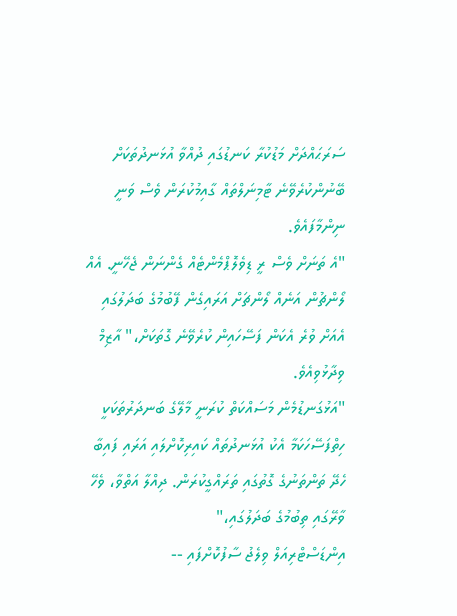ސަރަޙައްދަށް މަޑުކުރާ ކަނޑުގައި ދުއްވާ އުޅަނދުތަކަށް ބޭނުންކުރެވޭނެ ޓާމިނަލްތައް ގާއިމުކުރަން ވެސް ވަނީ ނިންމާފައެވެ.
"އެ ތަނަށް ވެސް ރީ ޑިވެލޮޕްމެންޓެއް ގެންނަން ޖެހޭނީ. އެއް ލޯންޗުން އަނެއް ލޯންޗަށް އަރައިގެން ފޭބުމުގެ ބަދަލުގައި އެއަށް ވުރެ އެކަން ފަސޭހައިން ކުރެވޭނެ ގޮތަކަށް،" އާޒިމް ވިދާޅުވިއެވެ.
"އަޅުގަނޑުމެން މަސައްކަތް ކުރަނީ މާލޭގެ ބަނދަރުތަކަކީ ހިތްފަސޭހަކަމާ އެކު އުޅަނދުތައް ކައިރިކޮށްލައި އަރައި ފައިބާ ހެދޭ ތަންތަނުގެ ގޮތުގައި ތަރައްގީކުރަން. ދިއްލާ އަތްވާ، ވެހޭ ވާރޭގައި ތިބުމުގެ ބަދަލުގައި،"
އިންޑަސްޓްރިއަލް ވިލެޖު ސާފުކޮށްފައި --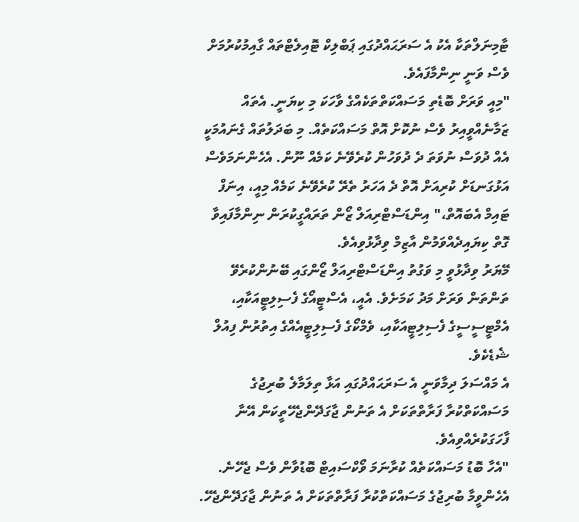ޓާމިނަލްތަކާ އެކު އެ ސަރަޙައްދުގައި ޕަބްލިކް ޓޮއިލެޓްތައް ގާއިމުކުރުމަށް ވެސް ވަނީ ނިންމާފައެވެ.
"މިއީ ވަރަށް ބޮޑެތި މަސައްކަތްތަކެއްގެ ވާހަކަ މި ކިޔަނީ. އެތައް ޒަމާނެއްވީއިރު ވެސް ނުކޮށް އޮތް މަސައްކަތެއް. މި ބަދަލުތައް ގެނައުމަކީ އެއް ދުވަސް ނުވަތަ ދެ ދުވަހުން ކުރެވޭނެ ކަމެއް ނޫން. އެހެންނަމަވެސް އަޅުގަނޑަށް ކުރިއަށް އޮތް ދެ އަހަރު ތެރޭ ކުރެވޭނެ ކަމެއް މިއީ، އިނަފް ޓައިމް އެބައޮތް،" އިންޑަސްޓްރިއަލް ޒޯން ތަރައްގީކުރަން ނިންމާފައިވާ ގޮތް ކިޔައިދެއްވަމުން އާޒިމް ވިދާޅުވިއެވެ.
މޭޔަރު ވިދާޅުވީ މި ވަގުތު އިންޑަސްޓްރިއަލް ޒޯންގައި ބޭނުންކުރެވޭ ތަންތަން ވަރަށް މަދު ކަމަށެވެ. އެއީ، އެސްޓީއޯގެ ފެސިލިޓީއަކާއި، އެމްޓީސީސީގެ ފެސިލިޓީއަކާއި، ވެމްކޯގެ ފެސިލިޓީއެއްގެ އިތުރުން ފިއުލް ޝެޑެކެވެ.
އެ މައްސަލަ ދިމާވަނީ އެ ސަރަޙައްދުގައި އަޅާ ތިލަމާލެ ބުރިޖުގެ މަސައްކަތްކުރާ ފަރާތްތަކަށް އެ ތަނުން ޖާގަދޭންޖެހޭތީކަން އޭނާ ފާހަގަކުރެއްވިއެވެ.
"އެހާ ބޮޑު މަސައްކަތެއް ކުރާނަމަ ވޯކްސައިޓް ބޮޑުވާން ވެސް ޖެހޭނެ. އެހެންވީމާ ބުރިޖުގެ މަސައްކަތްކުރާ ފަރާތްތަކަށް އެ ތަނުން ޖާގަދޭންޖެހޭ.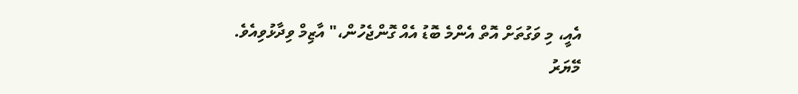އެއީ، މި ވަގުތަށް އޮތް އެންމެ ބޮޑު އެއް ގޮންޖެހުން،" އާޒިމް ވިދާޅުވިއެވެ.
މޭޔަރު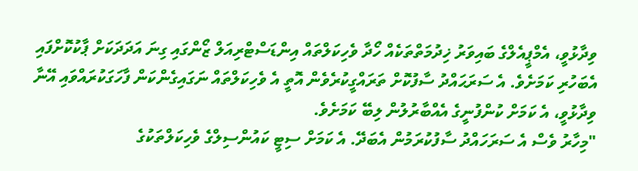ވިދާޅުވީ، އެމްޕީއެލްގެ ބައިވަރު ޚިދުމަތްތަކެއް ހޯދާ ވެހިކަލްތައް އިންޑަސްޓްރިއަލް ޒޯންގައި ގިނަ އަދަދަކަށް ޕާކުކޮށްފައި އެބަހުރި ކަމަށެވެ. އެ ސަރަޙައްދު ސާފުކޮށް ތަރައްގީކުރެވެން އޮތީ އެ ވެހިކަލްތައް ނަގައިގެންކަން ފާހަގަކުރައްވައި އޭނާ ވިދާޅުވީ، އެ ކަމަށް ކުންފުނީގެ އެއްބާރުލުން ލިބޭ ކަމަށެވެ.
"މިހާރު ވެސް އެ ސަރަހައްދު ސާފުކުރަމުން އެބަދޭ. އެ ކަމަށް ސިޓީ ކައުންސިލްގެ ވެހިކަލްތަކުގެ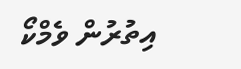އިތުރުން ވެމްކޯ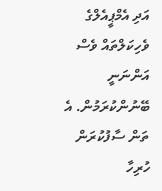އަދި އެމްޕީއެލްގެ ވެހިކަލްތައް ވެސް އަންނަނީ ބޭނުންކުރަމުން. އެ ތަން ސާފުކުރަން ހުރިހާ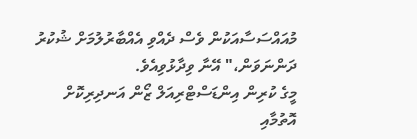މުއައްސަސާއަކުން ވެސް ދެއްވި އެއްބާރުލުމަށް ޝުކުރު ދަންނަވަން،" އޭނާ ވިދާޅުވިއެވެ.
މީގެ ކުރިން އިންޑަސްޓްރިއަލް ޒޯން އަނދިރިކޮށް އޮތުމާއި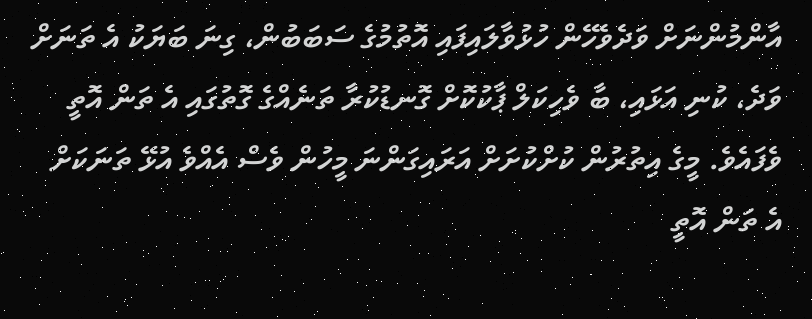އާންމުންނަށް ވަދެވެހޭން ހުޅުވާލައިފައި އޮތުމުގެ ސަބަބުން، ގިނަ ބަޔަކު އެ ތަނަށް ވަދެ، ކުނި އަޅައި، ބާ ވެހިކަލް ޕާކުކޮށް ގޮނޑުކުރާ ތަނެއްގެ ގޮތުގައި އެ ތަން އޮތީ ވެފައެވެ. މީގެ އިތުރުން ކުށްކުށަށް އަރައިގަންނަ މީހުން ވެސް އެއްވެ އުޅޭ ތަނަކަށް އެ ތަން އޮތީ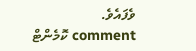ވެފައެވެ.
comment ކޮމެންޓް